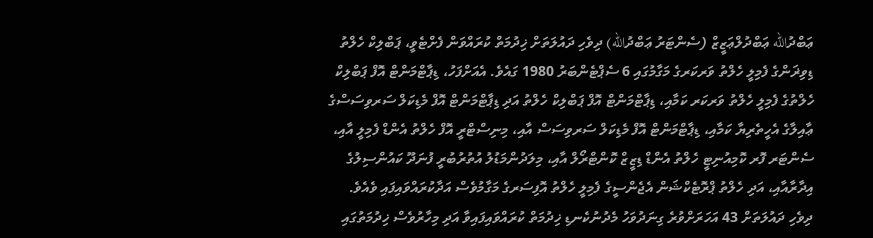ޢަބްދުالله ޢަބްދުލްޢަޒީޒް (ސެންޓަރު ޢަބްދުالله) ދިވެހި ދައުލަތަށް ޚިދުމަތް ކުރައްވަން ފެށްޓެވީ، ޕަބްލިކް ހެލްތު ޑިވިޜަންގެ ފެމިލީ ހެލްތު ވަރކަރގެ މަގާމުގައި 6 ސެޕްޓެންބަރު 1980 ގައެވެ. އެއަށްފަހު، ޑިޕާޓްމަންޓް އޮފް ޕަބްލިކް ހެލްތުގެ ފެމިލީ ހެލްތު ވަރކަރ ކަމާއި، ޑިޕާޓްމަންޓް އޮފް ޕަބްލިކް ހެލްތު އަދި ޑިޕާޓްމަންޓް އޮފް މެޑިކަލް ސަރވިސަސްގެ ޢާއިލާގެ އެހީތެރިޔާ ކަމާއި، ޑިޕާޓްމަންޓް އޮފް މެޑިކަލް ސަރވިސަސް އާއި، މިނިސްޓްރީ އޮފް ހެލްތު އެންޑް ފެމިލީ އާއި، ސެންޓަރ ފޮރ ކޮމިއުނިޓީ ހެލްތު އެންޑް ޑިޒީޒް ކޮންޓްރޯލް އާއި، މިލަދުންމަޑުލު އުތުރުބުރީ ފުނަދޫ ކައުންސިލުގެ އިދާރާއާއި، އަދި ހެލްތު ޕްރޮޓެކްޝަން އެޖެންސީގެ ފެމިލީ ހެލްތު އޮފިސަރގެ މަގާމުވެސް އަދާކުރައްވައިފައި ވެއެވެ. ދިވެހި ދައުލަތަށް 43 އަހަރަށްވުރެ ގިނަދުވަހު މެދުނުކެނޑި ޚިދުމަތް ކުރައްވައިފައިވާ އަދި މިހާރުވެސް ޚިދުމަތުގައި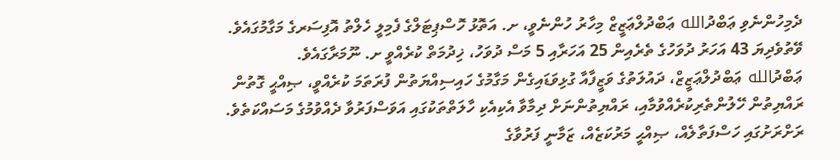ދެމިހުންނެވި ޢަބްދުالله ޢަބްދުލްޢަޒީޒް މިހާރު ހުންނެވީ، ށ. އަތޮޅު ހޮސްޕިޓަލްގެ ފެމިލީ ހެލްތު އޮފިސަރގެ މަގާމުގައެވެ. ވޭތުވެދިޔަ 43 އަހަރު ދުވަހުގެ ތެރެއިން 25 އަހަރާއި 5 މަސް ދުވަހު، ޚިދުމަތް ކުރެއްވީ ށ. ނޫމަރާގައެވެ.
ޢަބްދުالله ޢަބްދުލްޢަޒީޒް، ދައުލަތުގެ ވަޒީފާއާ ގުޅިވަޑައިގެން މަގާމުގެ ހައިސިއްޔަތުން ފުރަތަމަ ކުރެއްވީ، ޞިއްޙީ ގޮތުން ރައްޔިތުން ހޭލުންތެރިކުރެއްވުމާއި، ރައްޔިތުންނަށް ދިމާވާ އެކިއެކި ހާލަތްތަކުގައި އަވަސްފަރުވާ ދެއްވުމުގެ މަސައްކަތެވެ. ރަށްރަށުގައި ހަސްފަތާލެއް، ޞިއްޙީ މަރުކަޒެއް، ޒަމާނީ ފަރުވާގެ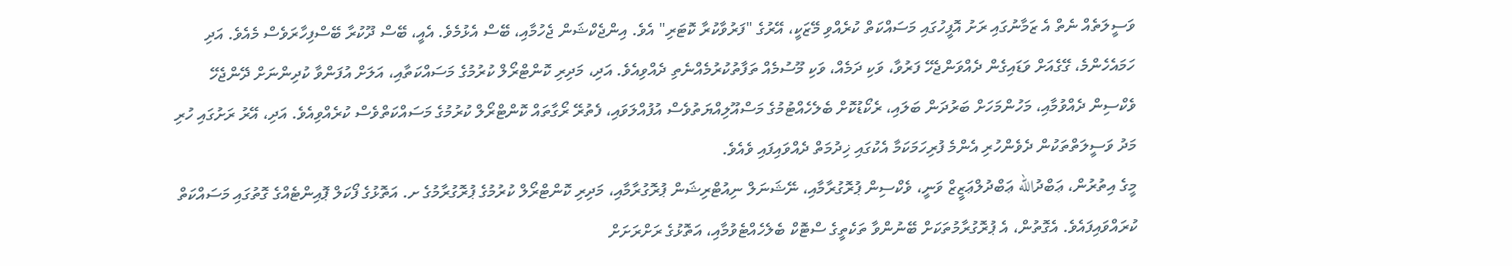ވަސީލަތެއް ނެތް އެ ޒަމާނުގައި ރަށު އޮފީހުގައި މަސައްކަތް ކުރެއްވި މޭޒަކީ، އޭރުގެ "ފަރުވާކުރާ ކޮޓަރި" އެވެ. އިންޖެކްޝަން ޖެހުމާއި، ބޭސް އެޅުމެވެ. އެއީ، ބޭސް ދޫކުރާ ބޭސްފިހާރަވެސް މެއެވެ. އަދި ހަމައެހެންމެ، ގޭގެއަށް ވަޑައިގެން ދެއްވަންޖެހޭ ފަރުވާ، ވަކި ދަމެއް، ވަކި މޫސުމެއް ތަފާތުކުރުމެއްނެތި ދެއްވިއެވެ. އަދި، މަދިރި ކޮންޓްރޯލް ކުރުމުގެ މަސައްކަތާއި، އަލަށް އުފަންވާ ކުދިންނަށް ދޭންޖެހޭ ވެކްސިން ދެއްވުމާއި، މަހުންމަހަށް ބަރުދަން ބަލައި، ރެކޯޑުކޮށް ބެލެހެއްޓުމުގެ މަސްއޫލިއްޔަތުވެސް އުފުއްލަވައި، ފެތުރޭ ރޯގާތައް ކޮންޓްރޯލް ކުރުމުގެ މަސައްކަތްވެސް ކުރެއްވިއެވެ. އަދި، އޭރު ރަށުގައި ހުރި މަދު ވަސީލަތްތަކުން ދެވެންހުރި އެންމެ ފުރިހަމަކަމާ އެކުގައި ޚިދުމަތް ދެއްވައިފައި ވެއެވެ.
މީގެ އިތުރުން، ޢަބްދުالله ޢަބްދުލްޢަޒީޒް ވަނީ، ވެކްސިން ޕުރޮގުރާމާއި، ނޭޝަނަލް ނިއުޓްރިޝަން ޕުރޮގުރާމާއި، މަދިރި ކޮންޓްރޯލް ކުރުމުގެ ޕުރޮގުރާމުގެ ށ. އަތޮޅުގެ ފޯކަލް ޕޮއިންޓެއްގެ ގޮތުގައި މަސައްކަތް ކުރައްވައިފައެވެ. އެގޮތުން، އެ ޕުރޮގުރާމުތަކަށް ބޭނުންވާ ތަކެތީގެ ސްޓޮކް ބެލެހެއްޓެވުމާއި، އަތޮޅުގެ ރަށްރަށަށް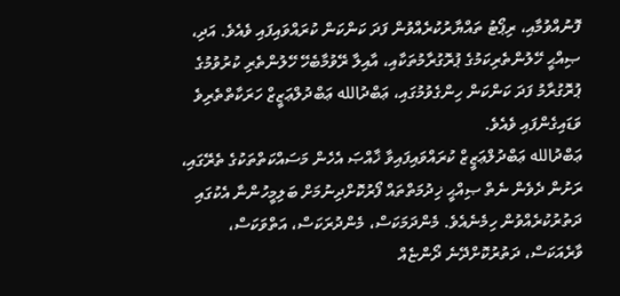ފޮނުއްވުމާއި، ރިޕޯޓު ތައްޔާރުކުރެއްވުން ފަދަ ކަންކަން ކުރައްވައިފައި ވެއެވެ. އަދި، ޞިއްޙީ ހޭލުންތެރިކަމުގެ ޕުރޮގުރާމުތަކާއި، އާއިލާ ރޭވުމާބެހޭ ހޭލުންތެރި ކުރުވުމުގެ ޕުރޮގުރާމު ފަދަ ކަންކަން ހިންގެވުމުގައި، ޢަބްދުالله ޢަބްދުލްޢަޒީޒް ހަރަކާތްތެރިވެ ވަޑައިގެންފައި ވެއެވެ.
ޢަބްދުالله ޢަބްދުލްޢަޒީޒް ކުރައްވައިފައިވާ ޚާއްޞަ އެހެން މަސައްކަތްތަކުގެ ތެރޭގައި، ރަށުން ދެވެން ނެތް ޞިއްޙީ ޚިދުމަތްތައް ފޯރުކޮށްދިނުމަށް ބަލިމީހުންނާ އެކުގައި ދަތުރުކުރެއްވުން ހިމެނެއެވެ. މެންދަމަކަސް، މެންދުރަކަސް، އަތްވަކަސް، ވާރެއަކަސް، ދަތުރުކޮށްދޭނެ ދޯންޏެއް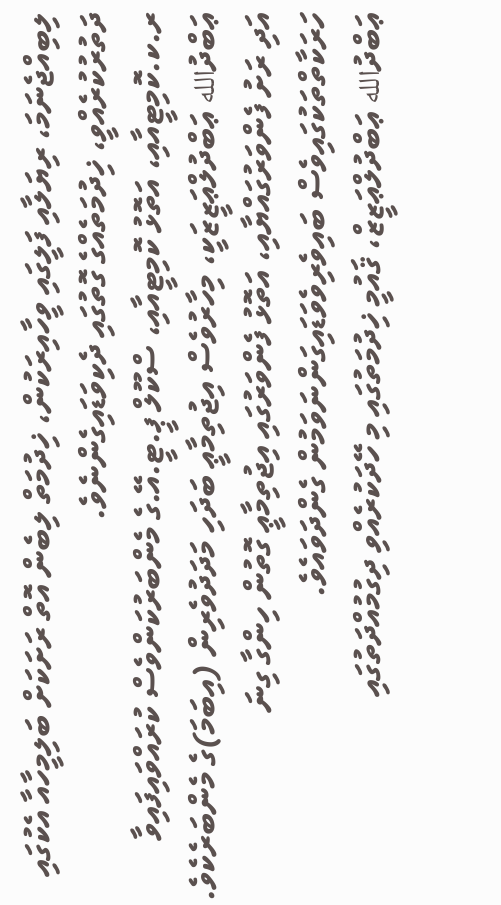ލިބިއްޖެނަމަ، ރިޔަލާއި ފަލީގައި ވީހާއިރަކުން، ޚިދުމަތް ލިބެން އޮތް ރަށަކަށް ބަލިމީހާއާ އެކުގައި ދަތުރުކުރެއްވީ، ޚިދުމަތެއްގެ ގޮތުގައި ދެކިވަޑައިގެންނެވެ.
ރ.ކ.ކޮމިޓީއާއި، އަތޮޅު ކޮމިޓީއާއި، ސްކޫލް ޕީ.ޓީ.އޭ.ގެ މެންބަރުކަންވެސް ކުރައްވައިފައިވާ ޢަބްދުالله ޢަބްދުލްޢަޒީޒަކީ، މިހާރުވެސް އިޖުތިމާޢީ ބަދަހި މަދަދުވެރިން (އިބަމަ)ގެ މެންބަރެކެވެ. އަދި ރަށު ފެންވަރުގައްޔާއި، އަތޮޅު ފެންވަރުގައި އިޖުތިމާޢީ ގޮތުން ހިންގާ ގިނަ ހަރަކާތްތަކުގައިވެސް ބައިވެރިވެވަޑައިގަންނަވަމުން ގެންދަވައެވެ.
ޢަބްދުالله ޢަބްދުލްޢަޒީޒް، ޤައުމީ ޚިދުމަތުގައި މި ހޭދަކުރެއްވި ދިގުމުއްދަތުގައި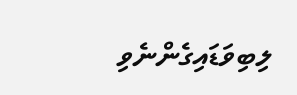ލިބިވަޑައިގެންނެވި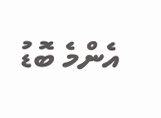އެންމެ ބޮޑު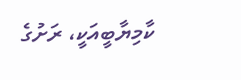ކާމިޔާބީއަކީ، ރަށުގެ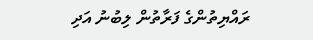ރައްޔިތުންގެ ފަރާތުން ލިބުނު އަދި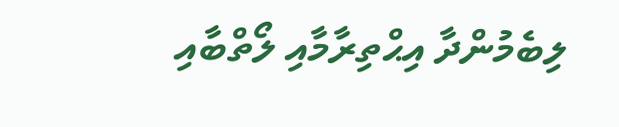ލިބެމުންދާ އިޙްތިރާމާއި ލޯތްބާއި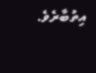އިތުބާރެވެ.